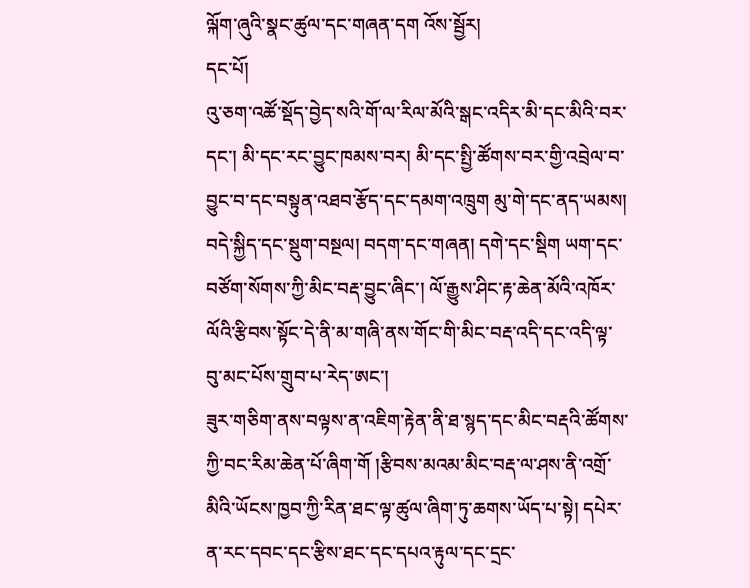ལྐོག་ཞུའི་སྣང་ཚུལ་དང་གཞན་དག འོས་སྦྱོར།
དང་པོ།
འུ་ཅག་འཚོ་སྡོད་བྱེད་སའི་གོ་ལ་རིལ་མོའི་སྒང་འདིར་མི་དང་མིའི་བར་དང་། མི་དང་རང་བྱུང་ཁམས་བར། མི་དང་སྤྱི་ཚོགས་བར་གྱི་འབྲེལ་བ་བྱུང་བ་དང་བསྟུན་འཐབ་རྩོད་དང་དམག་འཁྲུག མུ་གེ་དང་ནད་ཡམས། བདེ་སྐྱིད་དང་སྡུག་བསྔལ། བདག་དང་གཞན། དགེ་དང་སྡིག ཡག་དང་བཙོག་སོགས་ཀྱི་མིང་བརྡ་བྱུང་ཞིང་། ལོ་རྒྱུས་ཤིང་རྟ་ཆེན་མོའི་འཁོར་ལོའི་རྩིབས་སྟོང་དེ་ནི་མ་གཞི་ནས་གོང་གི་མིང་བརྡ་འདི་དང་འདི་ལྟ་བུ་མང་པོས་གྲུབ་པ་རེད་ཨང་།
ཟུར་གཅིག་ནས་བལྟས་ན་འཇིག་རྟེན་ནི་ཐ་སྙད་དང་མིང་བརྡའི་ཚོགས་ཀྱི་བང་རིམ་ཆེན་པོ་ཞིག་གོ །རྩིབས་མའམ་མིང་བརྡ་ལ་ཤས་ནི་འགྲོ་མིའི་ཡོངས་ཁྱབ་ཀྱི་རིན་ཐང་ལྟ་ཚུལ་ཞིག་ཏུ་ཆགས་ཡོད་པ་སྟེ། དཔེར་ན་རང་དབང་དང་རྩིས་ཐང་དང་དཔའ་རྟུལ་དང་དྲང་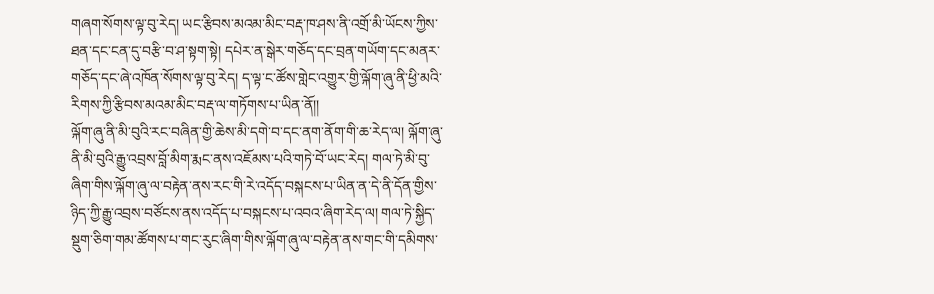གཞག་སོགས་ལྟ་བུ་རེད། ཡང་རྩིབས་མའམ་མིང་བརྡ་ཁ་ཤས་ནི་འགྲོ་མི་ཡོངས་ཀྱིས་ཐན་དང་ངན་དུ་བརྩི་བ་ཤ་སྟག་སྟེ། དཔེར་ན་སྒེར་གཅོད་དང་བྲན་གཡོག་དང་མནར་གཅོད་དང་ཞེ་འཁོན་སོགས་ལྟ་བུ་རེད། ད་ལྟ་ང་ཚོས་གླེང་འགྱུར་གྱི་ལྐོག་ཞུ་ནི་ཕྱི་མའི་རིགས་ཀྱི་རྩིབས་མའམ་མིང་བརྡ་ལ་གཏོགས་པ་ཡིན་ནོ།།
ལྐོག་ཞུ་ནི་མི་བུའི་རང་བཞིན་གྱི་ཆེས་མི་དགེ་བ་དང་ནག་ནོག་གི་ཆ་རེད་ལ། ལྐོག་ཞུ་ནི་མི་བུའི་རྒྱུ་འབྲས་བློ་མིག་རྨང་ནས་འཇོམས་པའི་གཏེ་བོ་ཡང་རེད། གལ་ཏེ་མི་བུ་ཞིག་གིས་ལྐོག་ཞུ་ལ་བརྟེན་ནས་རང་གི་རེ་འདོད་བསྐངས་པ་ཡིན་ན་དེ་ནི་དོན་གྱིས་ཉིད་ཀྱི་རྒྱུ་འབྲས་བཙོངས་ནས་འདོད་པ་བསྐངས་པ་འབའ་ཞིག་རེད་ལ། གལ་ཏེ་སྐྱིད་སྡུག་ཅིག་གམ་ཚོགས་པ་གང་རུང་ཞིག་གིས་ལྐོག་ཞུ་ལ་བརྟེན་ནས་གང་གི་དམིགས་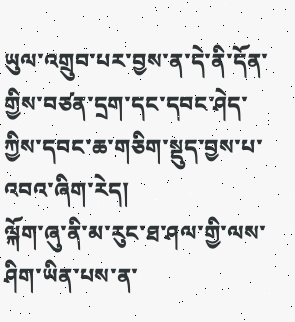ཡུལ་འགྲུབ་པར་བྱས་ན་དེ་ནི་དོན་གྱིས་བཙན་དྲག་དང་དབང་ཤེད་ཀྱིས་དབང་ཆ་གཅིག་སྡུད་བྱས་པ་འབའ་ཞིག་རེད།
ལྐོག་ཞུ་ནི་མ་རུང་ཐ་ཤལ་གྱི་ལས་ཤིག་ཡིན་པས་ན་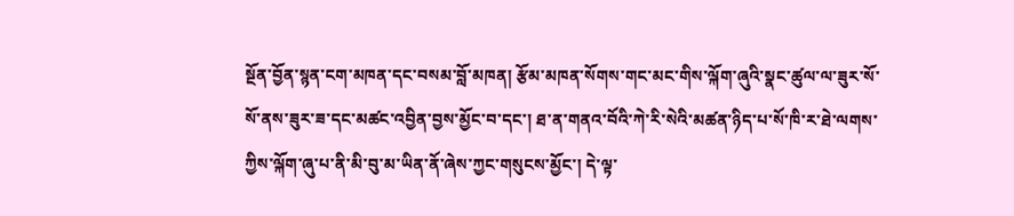སྔོན་བྱོན་སྙན་ངག་མཁན་དང་བསམ་བློ་མཁན། རྩོམ་མཁན་སོགས་གང་མང་གིས་ལྐོག་ཞུའི་སྣང་ཚུལ་ལ་ཟུར་སོ་སོ་ནས་ཟུར་ཟ་དང་མཚང་འབྱིན་བྱས་མྱོང་བ་དང་། ཐ་ན་གནའ་བོའི་ཀེ་རི་སེའི་མཚན་ཉིད་པ་སོ་ཁི་ར་ཐེ་ལགས་ཀྱིས་ལྐོག་ཞུ་པ་ནི་མི་བུ་མ་ཡིན་ནོ་ཞེས་ཀྱང་གསུངས་མྱོང་། དེ་ལྟ་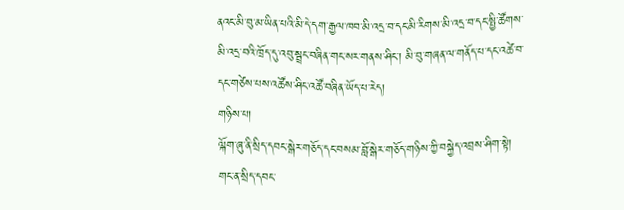ནའང་མི་བུ་མ་ཡིན་པའི་མི་དེ་དག་རྒྱལ་ཁབ་མི་འདྲ་བ་དང་མི་རིགས་མི་འདྲ་བ་དང་སྤྱི་ཚོགས་མི་འདྲ་བའི་ཁྲོད་དུ་འབུ་སྦྲང་བཞིན་གང་སར་གནས་ཤིང་། མི་བུ་གཞན་ལ་གནོད་པ་དང་འཚེ་བ་དང་གཙེས་པས་འཚོས་ཤིང་འཚོ་བཞིན་ཡོད་པ་རེད།
གཉིས་པ།
ལྐོག་ཞུ་ནི་སྲིད་དབང་སྒེར་གཅོད་དང་བསམ་བློ་སྒེར་གཅོད་གཉིས་ཀྱི་བསྐྱེད་འབྲས་ཤིག་སྟེ། གང་ན་སྲིད་དབང་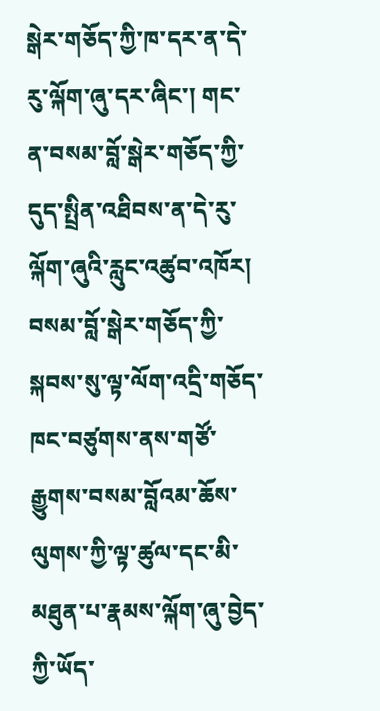སྒེར་གཅོད་ཀྱི་ཁ་དར་ན་དེ་རུ་ལྐོག་ཞུ་དར་ཞིང་། གང་ན་བསམ་བློ་སྒེར་གཅོད་ཀྱི་དུད་སྤྲིན་འཐིབས་ན་དེ་རུ་ལྐོག་ཞུའི་རླུང་འཚུབ་འཁོར།
བསམ་བློ་སྒེར་གཅོད་ཀྱི་སྐབས་སུ་ལྟ་ལོག་འདྲི་གཅོད་ཁང་བཙུགས་ནས་གཙོ་རྒྱུགས་བསམ་བློའམ་ཆོས་ལུགས་ཀྱི་ལྟ་ཚུལ་དང་མི་མཐུན་པ་རྣམས་ལྐོག་ཞུ་བྱེད་ཀྱི་ཡོད་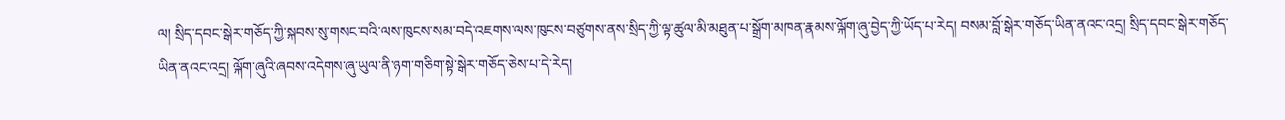ལ། སྲིད་དབང་སྒེར་གཅོད་ཀྱི་སྐབས་སུ་གསང་བའི་ལས་ཁུངས་སམ་བདེ་འཇགས་ལས་ཁུངས་བཙུགས་ནས་སྲིད་ཀྱི་ལྟ་ཚུལ་མི་མཐུན་པ་སྒྲོག་མཁན་རྣམས་ལྐོག་ཞུ་བྱེད་ཀྱི་ཡོད་པ་རེད། བསམ་བློ་སྒེར་གཅོད་ཡིན་ནའང་འདྲ། སྲིད་དབང་སྒེར་གཅོད་ཡིན་ནའང་འདྲ། ལྐོག་ཞུའི་ཞབས་འདེགས་ཞུ་ཡུལ་ནི་ཉག་གཅིག་སྟེ་སྒེར་གཅོད་ཅེས་པ་དེ་རེད།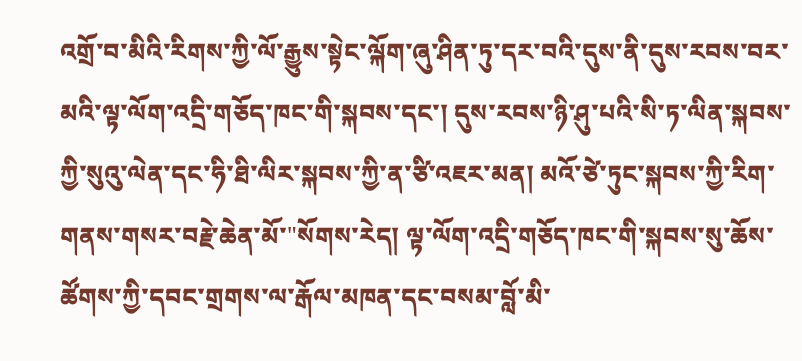འགྲོ་བ་མིའི་རིགས་ཀྱི་ལོ་རྒྱུས་སྟེང་ལྐོག་ཞུ་ཤིན་ཏུ་དར་བའི་དུས་ནི་དུས་རབས་བར་མའི་ལྟ་ལོག་འདྲི་གཅོད་ཁང་གི་སྐབས་དང་། དུས་རབས་ཉི་ཤུ་པའི་སི་ཏ་ལིན་སྐབས་ཀྱི་སུའུ་ལེན་དང་ཧི་ཐི་ལིར་སྐབས་ཀྱི་ན་ཙི་འཇར་མན། མའོ་ཙེ་ཏུང་སྐབས་ཀྱི་རིག་གནས་གསར་བརྗེ་ཆེན་མོ་"སོགས་རེད། ལྟ་ལོག་འདྲི་གཅོད་ཁང་གི་སྐབས་སུ་ཆོས་ཚོགས་ཀྱི་དབང་གྲགས་ལ་རྒོལ་མཁན་དང་བསམ་བློ་མི་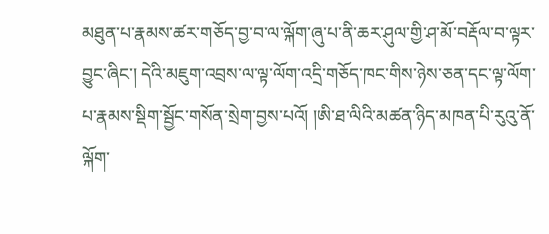མཐུན་པ་རྣམས་ཚར་གཅོད་བྱ་བ་ལ་ལྐོག་ཞུ་པ་ནི་ཆར་ཤུལ་གྱི་ཤ་མོ་བརྡོལ་བ་ལྟར་བྱུང་ཞིང་། དེའི་མཇུག་འབྲས་ལ་ལྟ་ལོག་འདྲི་གཅོད་ཁང་གིས་ཉེས་ཅན་དང་ལྟ་ལོག་པ་རྣམས་སྡིག་སྦྱོང་གསོན་སྲེག་བྱས་པའོ། །ཨི་ཐ་ལིའི་མཚན་ཉིད་མཁན་པི་རུའུ་ནོ་ལྐོག་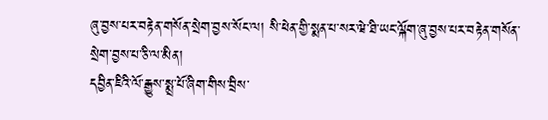ཞུ་བྱས་པར་བརྟེན་གསོན་སྲེག་བྱས་སོང་ལ། སི་ཕེན་གྱི་སྨན་པ་སར་ཝེ་ཐི་ཡང་ལྐོག་ཞུ་བྱས་པར་བརྟེན་གསོན་སྲེག་བྱས་པ་ཅི་ལ་མིན།
དབྱིན་ཇིའི་ལོ་རྒྱུས་སྨྲ་པོ་ཞིག་གིས་བྲིས་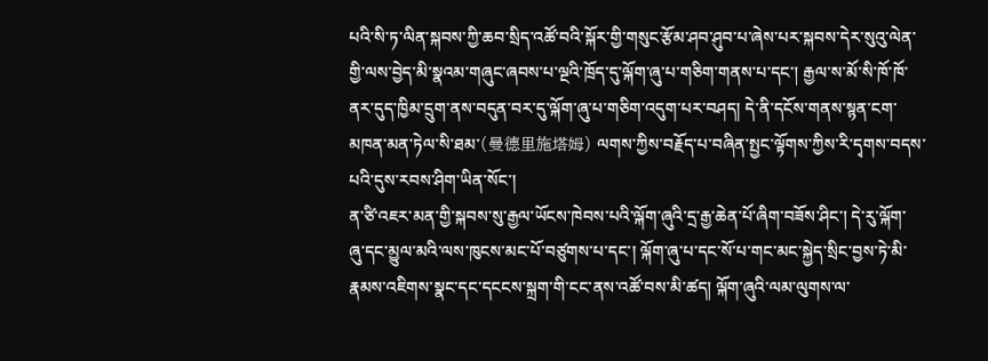པའི་སི་ཏ་ལིན་སྐབས་ཀྱི་ཆབ་སྲིད་འཚོ་བའི་སྐོར་གྱི་གསུང་རྩོམ་ཤབ་ཤུབ་པ་ཞེས་པར་སྐབས་དེར་སུའུ་ལེན་གྱི་ལས་བྱེད་མི་སྣའམ་གཞུང་ཞབས་པ་ལྔའི་ཁྲོད་དུ་ལྐོག་ཞུ་པ་གཅིག་གནས་པ་དང་། རྒྱལ་ས་མོ་སི་ཁོ་ཁོ་ནར་དུད་ཁྱིམ་དྲུག་ནས་བདུན་བར་དུ་ལྐོག་ཞུ་པ་གཅིག་འདུག་པར་བཤད། དེ་ནི་དངོས་གནས་སྙན་ངག་མཁན་མན་ཏེལ་སི་ཐམ་(曼德里施塔姆) ལགས་ཀྱིས་བརྗོད་པ་བཞིན་སྤྱང་ལྟོགས་ཀྱིས་རི་དྭགས་བདས་པའི་དུས་རབས་ཤིག་ཡིན་སོང་།
ན་ཙི་འཇར་མན་གྱི་སྐབས་སུ་རྒྱལ་ཡོངས་ཁེབས་པའི་ལྐོག་ཞུའི་དྲ་རྒྱ་ཆེན་པོ་ཞིག་བཟོས་ཤིང་། དེ་རུ་ལྐོག་ཞུ་དང་མྱུལ་མའི་ལས་ཁུངས་མང་པོ་བཙུགས་པ་དང་། ལྐོག་ཞུ་པ་དང་སོ་པ་གང་མང་སྐྱེད་སྲིང་བྱས་ཏེ་མི་རྣམས་འཇིགས་སྣང་དང་དངངས་སྐྲག་གི་ངང་ནས་འཚོ་བས་མི་ཚད། ལྐོག་ཞུའི་ལམ་ལུགས་ལ་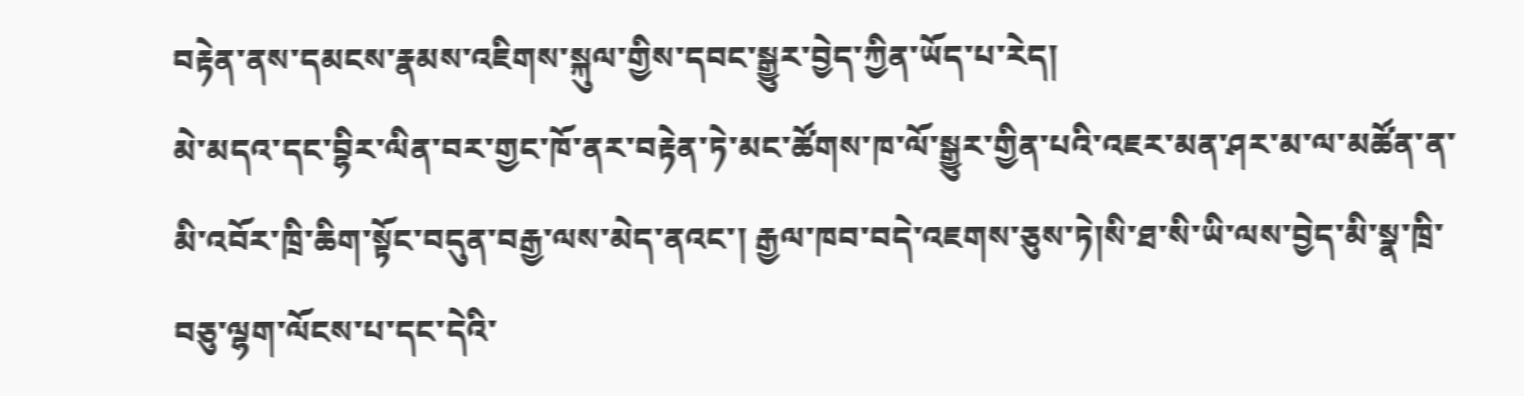བརྟེན་ནས་དམངས་རྣམས་འཇིགས་སྐུལ་གྱིས་དབང་སྒྱུར་བྱེད་ཀྱིན་ཡོད་པ་རེད།
མེ་མདའ་དང་བྷིར་ལིན་བར་གྱང་ཁོ་ནར་བརྟེན་ཏེ་མང་ཚོགས་ཁ་ལོ་སྒྱུར་གྱིན་པའི་འཇར་མན་ཤར་མ་ལ་མཚོན་ན་མི་འབོར་ཁྲི་ཆིག་སྟོང་བདུན་བརྒྱ་ལས་མེད་ནའང་། རྒྱལ་ཁབ་བདེ་འཇགས་ཅུས་ཏེ།སི་ཐ་སི་ཡི་ལས་བྱེད་མི་སྣ་ཁྲི་བཅུ་ལྷག་ལོངས་པ་དང་དེའི་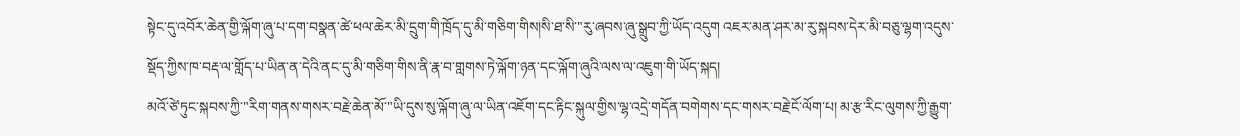སྟེང་དུ་འབོར་ཆེན་གྱི་ལྐོག་ཞུ་པ་དག་བསྣན་ཚེ་ཕལ་ཆེར་མི་དྲུག་གི་ཁྲོད་དུ་མི་གཅིག་གིས།སི་ཐ་སི་"རུ་ཞབས་ཞུ་སྒྲུབ་ཀྱི་ཡོད་འདུག འཇར་མན་ཤར་མ་རུ་སྐབས་དེར་མི་བཅུ་ལྷག་འདུས་སྡོད་ཀྱིས་ཁ་བརྡ་ལ་གློད་པ་ཡིན་ན་དེའི་ནང་དུ་མི་གཅིག་གིས་ནི་རྣ་བ་གླགས་ཏེ་ལྐོག་ཉན་དང་ལྐོག་ཞུའི་ལས་ལ་འཇུག་གི་ཡོད་སྐད།
མའོ་ཙེ་ཏུང་སྐབས་ཀྱི་"རིག་གནས་གསར་བརྗེ་ཆེན་མོ་"ཡི་དུས་སུ་ལྐོག་ཞུ་ལ་ཡིན་འཇོག་དང་རྟིང་སྐུལ་གྱིས་ལྷ་འདྲེ་གདོན་བགེགས་དང་གསར་བརྗེ་ངོ་ལོག་པ། མ་རྩ་རིང་ལུགས་ཀྱི་རྒྱུག་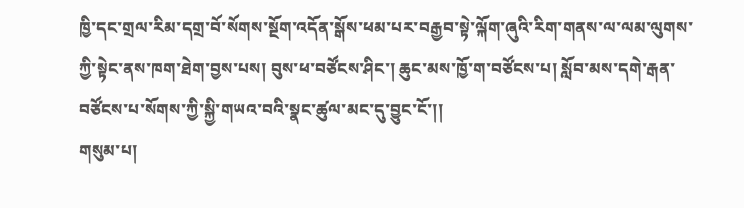ཁྱི་དང་གྲལ་རིམ་དགྲ་བོ་སོགས་སྔོག་འདོན་སྒོས་ཕམ་པར་བརྒྱབ་སྟེ་ལྐོག་ཞུའི་རིག་གནས་ལ་ལམ་ལུགས་ཀྱི་སྟེང་ནས་ཁག་ཐེག་བྱས་པས། བུས་ཕ་བཙོངས་ཤིང་། ཆུང་མས་ཁྱོ་ག་བཙོངས་པ། སློབ་མས་དགེ་རྒན་བཙོངས་པ་སོགས་ཀྱི་སྐྱི་གཡའ་བའི་སྣང་ཚུལ་མང་དུ་བྱུང་ངོ་།།
གསུམ་པ།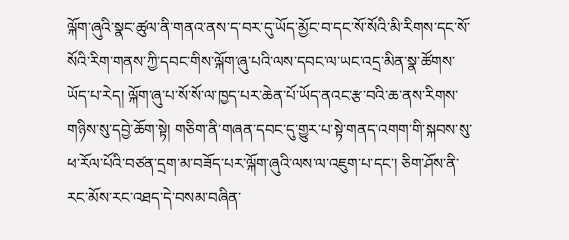ལྐོག་ཞུའི་སྣང་ཚུལ་ནི་གནའ་ནས་ད་བར་དུ་ཡོད་མྱོང་བ་དང་སོ་སོའི་མི་རིགས་དང་སོ་སོའི་རིག་གནས་ཀྱི་དབང་གིས་ལྐོག་ཞུ་པའི་ལས་དབང་ལ་ཡང་འདྲ་མིན་སྣ་ཚོགས་ཡོད་པ་རེད། ལྐོག་ཞུ་པ་སོ་སོ་ལ་ཁྱད་པར་ཆེན་པོ་ཡོད་ནའང་རྩ་བའི་ཆ་ནས་རིགས་གཉིས་སུ་དབྱེ་ཆོག་སྟེ། གཅིག་ནི་གཞན་དབང་དུ་གྱུར་པ་སྟེ་གནད་འགག་གི་སྐབས་སུ་ཕ་རོལ་པོའི་བཙན་དྲག་མ་བཟོད་པར་ལྐོག་ཞུའི་ལས་ལ་འཇུག་པ་དང་། ཅིག་ཤོས་ནི་རང་མོས་རང་འཐད་དེ་བསམ་བཞིན་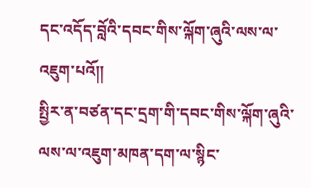དང་འདོད་བློའི་དབང་གིས་ལྐོག་ཞུའི་ལས་ལ་འཇུག་པའོ༎
སྤྱིར་ན་བཙན་དང་དྲག་གི་དབང་གིས་ལྐོག་ཞུའི་ལས་ལ་འཇུག་མཁན་དག་ལ་སྙིང་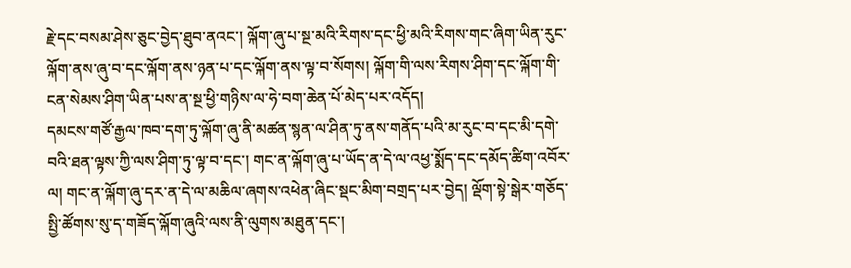རྗེ་དང་བསམ་ཤེས་ཅུང་བྱེད་ཐུབ་ནའང་། ལྐོག་ཞུ་པ་སྔ་མའི་རིགས་དང་ཕྱི་མའི་རིགས་གང་ཞིག་ཡིན་རུང་ལྐོག་ནས་ཞུ་བ་དང་ལྐོག་ནས་ཉན་པ་དང་ལྐོག་ནས་ལྟ་བ་སོགས། ལྐོག་གི་ལས་རིགས་ཤིག་དང་ལྐོག་གི་ངན་སེམས་ཤིག་ཡིན་པས་ན་སྔ་ཕྱི་གཉིས་ལ་ཧེ་བག་ཆེན་པོ་མེད་པར་འདོད།
དམངས་གཙོ་རྒྱལ་ཁབ་དག་ཏུ་ལྐོག་ཞུ་ནི་མཚན་སྙན་ལ་ཤིན་ཏུ་ནས་གནོད་པའི་མ་རུང་བ་དང་མི་དགེ་བའི་ཐན་ལྟས་ཀྱི་ལས་ཤིག་ཏུ་ལྟ་བ་དང་། གང་ན་ལྐོག་ཞུ་པ་ཡོད་ན་དེ་ལ་འཕྱ་སྨོད་དང་དམོད་ཚིག་འབོར་ལ། གང་ན་ལྐོག་ཞུ་དར་ན་དེ་ལ་མཆིལ་ཞགས་འཕེན་ཞིང་སྡང་མིག་བགྲད་པར་བྱེད། ལྡོག་སྟེ་སྒེར་གཅོད་སྤྱི་ཚོགས་སུ་ད་གཟོད་ལྐོག་ཞུའི་ལས་ནི་ལུགས་མཐུན་དང་།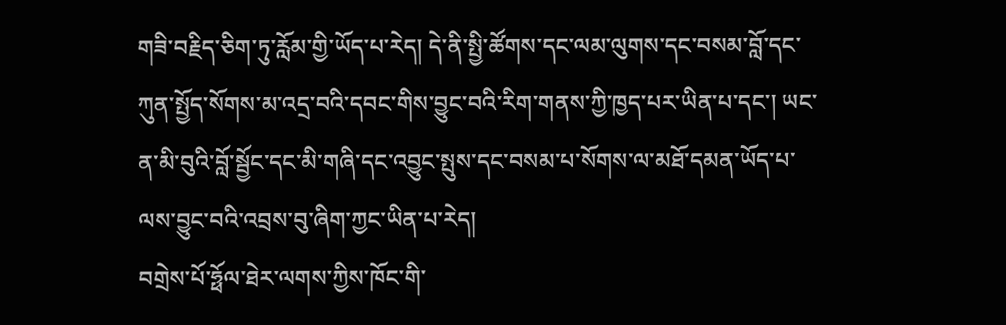གཟི་བརྗིད་ཅིག་ཏུ་རློམ་གྱི་ཡོད་པ་རེད། དེ་ནི་སྤྱི་ཚོགས་དང་ལམ་ལུགས་དང་བསམ་བློ་དང་ཀུན་སྤྱོད་སོགས་མ་འདྲ་བའི་དབང་གིས་བྱུང་བའི་རིག་གནས་ཀྱི་ཁྱད་པར་ཡིན་པ་དང་། ཡང་ན་མི་བུའི་བློ་སྦྱོང་དང་མི་གཞི་དང་འབྱུང་སྤུས་དང་བསམ་པ་སོགས་ལ་མཐོ་དམན་ཡོད་པ་ལས་བྱུང་བའི་འབྲས་བུ་ཞིག་ཀྱང་ཡིན་པ་རེད།
བགྲེས་པོ་ཧྥོལ་ཐེར་ལགས་ཀྱིས་ཁོང་གི་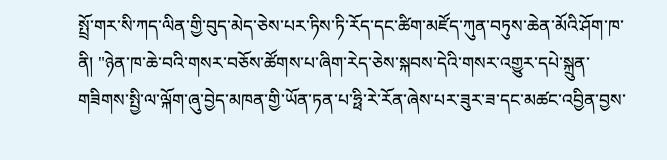སྤྲོ་གར་སི་ཀད་ལིན་གྱི་བུད་མེད་ཅེས་པར་ཏིས་ཏི་རོད་དང་ཚིག་མཛོད་ཀུན་བཏུས་ཆེན་མོའི་ཤོག་ཁ་ནི། "ཉེན་ཁ་ཆེ་བའི་གསར་བཅོས་ཚོགས་པ་ཞིག་རེད་ཅེས་སྐབས་དེའི་གསར་འགྱུར་དཔེ་སྐྲུན་གཟིགས་སྤྱི་ལ་ལྐོག་ཞུ་བྱེད་མཁན་གྱི་ཡོན་ཏན་པ་ཧྥི་རེ་རོན་ཞེས་པར་ཟུར་ཟ་དང་མཚང་འབྱིན་བྱས་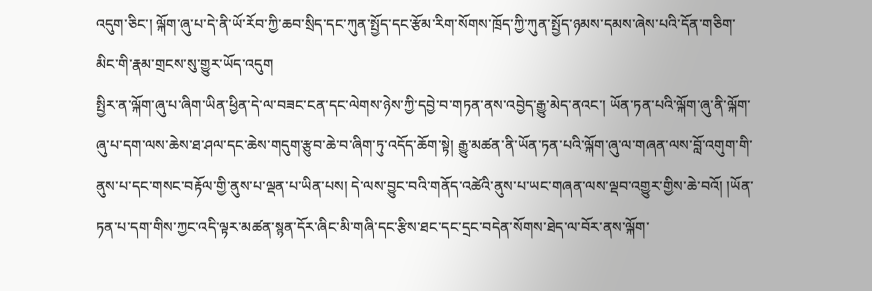འདུག་ཅིང་། ལྐོག་ཞུ་པ་དེ་ནི་ཡོ་རོབ་ཀྱི་ཆབ་སྲིད་དང་ཀུན་སྤྱོད་དང་རྩོམ་རིག་སོགས་ཁྲོད་ཀྱི་ཀུན་སྤྱོད་ཉམས་དམས་ཞེས་པའི་དོན་གཅིག་མིང་གི་རྣམ་གྲངས་སུ་གྱུར་ཡོད་འདུག
སྤྱིར་ན་ལྐོག་ཞུ་པ་ཞིག་ཡིན་ཕྱིན་དེ་ལ་བཟང་ངན་དང་ལེགས་ཉེས་ཀྱི་དབྱེ་བ་གཏན་ནས་འབྱེད་རྒྱུ་མེད་ནའང་། ཡོན་ཏན་པའི་ལྐོག་ཞུ་ནི་ལྐོག་ཞུ་པ་དག་ལས་ཆེས་ཐ་ཤལ་དང་ཆེས་གདུག་རྩུབ་ཆེ་བ་ཞིག་ཏུ་འདོད་ཆོག་སྟེ། རྒྱུ་མཚན་ནི་ཡོན་ཏན་པའི་ལྐོག་ཞུ་ལ་གཞན་ལས་བློ་འགུག་གི་ནུས་པ་དང་གསང་བརྟོལ་གྱི་ནུས་པ་ལྡན་པ་ཡིན་པས། དེ་ལས་བྱུང་བའི་གནོད་འཚེའི་ནུས་པ་ཡང་གཞན་ལས་ལྡབ་འགྱུར་གྱིས་ཆེ་བའོ། །ཡོན་ཏན་པ་དག་གིས་ཀྱང་འདི་ལྟར་མཚན་སྙན་དོར་ཞིང་མི་གཞི་དང་རྩིས་ཐང་དང་དྲང་བདེན་སོགས་ཐེད་ལ་བོར་ནས་ལྐོག་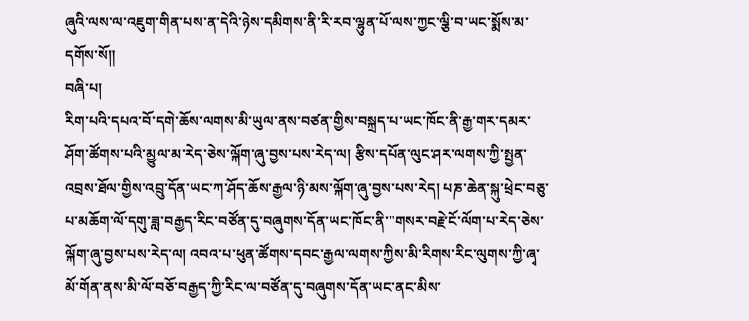ཞུའི་ལས་ལ་འཇུག་གིན་པས་ན་དེའི་ཉེས་དམིགས་ནི་རི་རབ་ལྷུན་པོ་ལས་ཀྱང་ལྕི་བ་ཡང་སྨོས་མ་དགོས་སོ༎
བཞི་པ།
རིག་པའི་དཔའ་བོ་དགེ་ཆོས་ལགས་མི་ཡུལ་ནས་བཙན་གྱིས་བསྐྲད་པ་ཡང་ཁོང་ནི་རྒྱ་གར་དམར་ཤོག་ཚོགས་པའི་མྱུལ་མ་རེད་ཅེས་ལྐོག་ཞུ་བྱས་པས་རེད་ལ། རྩིས་དཔོན་ལུང་ཤར་ལགས་ཀྱི་སྤྱན་འབྲས་ཐོལ་གྱིས་འབྲུ་དོན་ཡང་ཀ་ཤོད་ཆོས་རྒྱལ་ཉི་མས་ལྐོག་ཞུ་བྱས་པས་རེད། པཎ་ཆེན་སྐུ་ཕྲེང་བཅུ་པ་མཆོག་ལོ་དགུ་ཟླ་བརྒྱད་རིང་བཙོན་དུ་བཞུགས་དོན་ཡང་ཁོང་ནི་"གསར་བརྗེ་ངོ་ལོག་པ་རེད་ཅེས་ལྐོག་ཞུ་བྱས་པས་རེད་ལ། འབའ་པ་ཕུན་ཚོགས་དབང་རྒྱལ་ལགས་ཀྱིས་མི་རིགས་རིང་ལུགས་ཀྱི་ཞྭ་མོ་གོན་ནས་མི་ལོ་བཅོ་བརྒྱད་ཀྱི་རིང་ལ་བཙོན་དུ་བཞུགས་དོན་ཡང་ནང་མིས་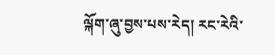ལྐོག་ཞུ་བྱས་པས་རེད། རང་རེའི་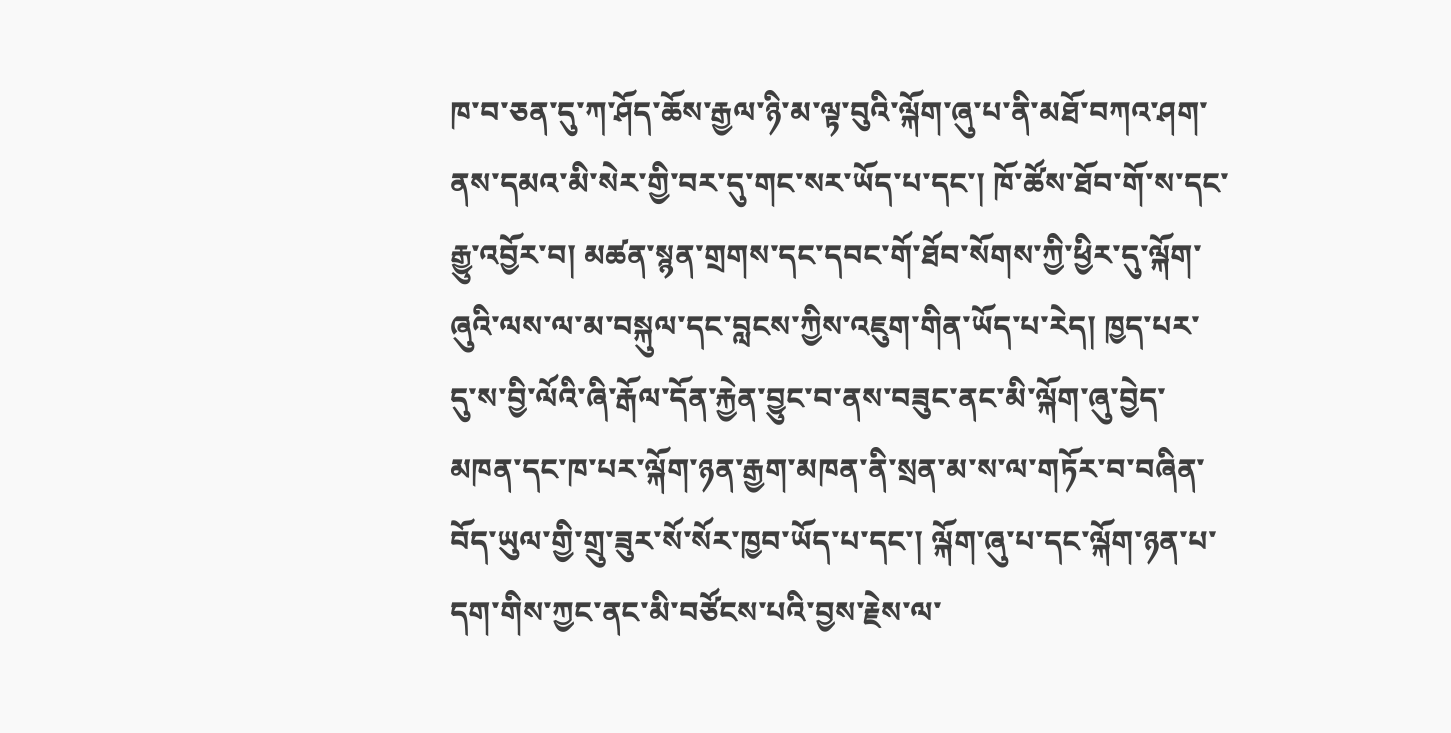ཁ་བ་ཅན་དུ་ཀ་ཤོད་ཆོས་རྒྱལ་ཉི་མ་ལྟ་བུའི་ལྐོག་ཞུ་པ་ནི་མཐོ་བཀའ་ཤག་ནས་དམའ་མི་སེར་གྱི་བར་དུ་གང་སར་ཡོད་པ་དང་། ཁོ་ཚོས་ཐོབ་གོ་ས་དང་རྒྱུ་འབྱོར་བ། མཚན་སྙན་གྲགས་དང་དབང་གོ་ཐོབ་སོགས་ཀྱི་ཕྱིར་དུ་ལྐོག་ཞུའི་ལས་ལ་མ་བསྐུལ་དང་བླངས་ཀྱིས་འཇུག་གིན་ཡོད་པ་རེད། ཁྱད་པར་དུ་ས་བྱི་ལོའི་ཞི་རྒོལ་དོན་རྐྱེན་བྱུང་བ་ནས་བཟུང་ནང་མི་ལྐོག་ཞུ་བྱེད་མཁན་དང་ཁ་པར་ལྐོག་ཉན་རྒྱག་མཁན་ནི་སྲན་མ་ས་ལ་གཏོར་བ་བཞིན་བོད་ཡུལ་གྱི་གྲུ་ཟུར་སོ་སོར་ཁྱབ་ཡོད་པ་དང་། ལྐོག་ཞུ་པ་དང་ལྐོག་ཉན་པ་དག་གིས་ཀྱང་ནང་མི་བཙོངས་པའི་བྱས་རྗེས་ལ་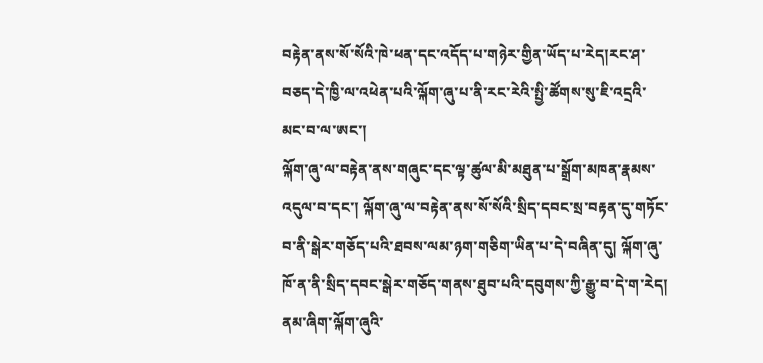བརྟེན་ནས་སོ་སོའི་ཁེ་ཕན་དང་འདོད་པ་གཉེར་གྱིན་ཡོད་པ་རེད།རང་ཤ་བཅད་དེ་ཁྱི་ལ་འཕེན་པའི་ལྐོག་ཞུ་པ་ནི་རང་རེའི་སྤྱི་ཚོགས་སུ་ཇི་འདྲའི་མང་བ་ལ་ཨང་།
ལྐོག་ཞུ་ལ་བརྟེན་ནས་གཞུང་དང་ལྟ་ཚུལ་མི་མཐུན་པ་སྒྲོག་མཁན་རྣམས་འདུལ་བ་དང་། ལྐོག་ཞུ་ལ་བརྟེན་ནས་སོ་སོའི་སྲིད་དབང་སྲ་བརྟན་དུ་གཏོང་བ་ནི་སྒེར་གཅོད་པའི་ཐབས་ལམ་ཉག་གཅིག་ཡིན་པ་དེ་བཞིན་དུ། ལྐོག་ཞུ་ཁོ་ན་ནི་སྲིད་དབང་སྒེར་གཅོད་གནས་ཐུབ་པའི་དབུགས་ཀྱི་རྒྱུ་བ་དེ་ག་རེད། ནམ་ཞིག་ལྐོག་ཞུའི་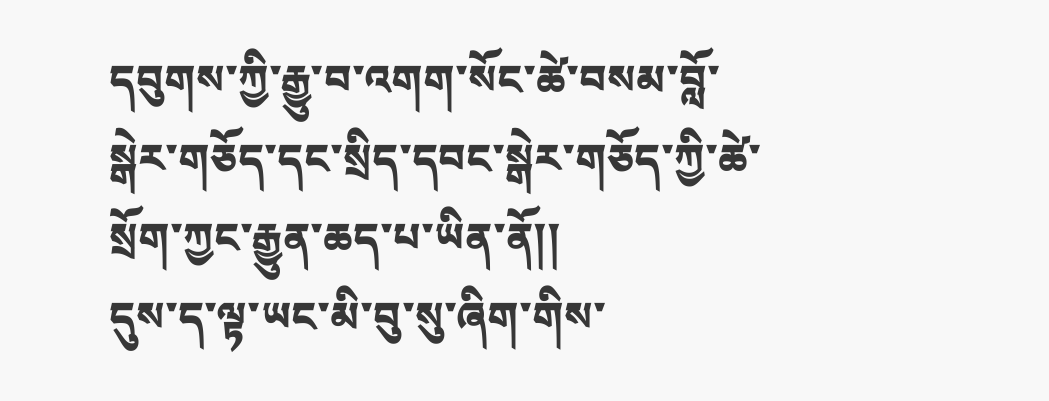དབུགས་ཀྱི་རྒྱུ་བ་འགག་སོང་ཚེ་བསམ་བློ་སྒེར་གཅོད་དང་སྲིད་དབང་སྒེར་གཅོད་ཀྱི་ཚེ་སྲོག་ཀྱང་རྒྱུན་ཆད་པ་ཡིན་ནོ།།
དུས་ད་ལྟ་ཡང་མི་བུ་སུ་ཞིག་གིས་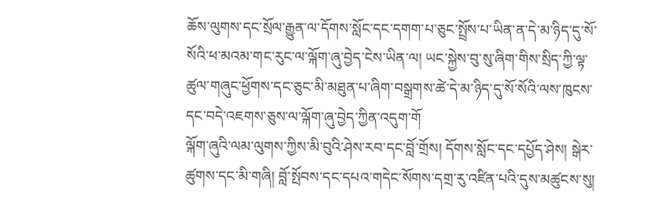ཆོས་ལུགས་དང་སྲོལ་རྒྱུན་ལ་དོགས་སློང་དང་དགག་པ་ཅུང་སྤྲོས་པ་ཡིན་ན་དེ་མ་ཉིད་དུ་སོ་སོའི་ཕ་མའམ་གང་རུང་ལ་ལྐོག་ཞུ་བྱེད་ངེས་ཡིན་ལ། ཡང་སྐྱེས་བུ་སུ་ཞིག་གིས་སྲིད་ཀྱི་ལྟ་ཚུལ་གཞུང་ཕྱོགས་དང་ཅུང་མི་མཐུན་པ་ཞིག་བསྒྲགས་ཚེ་དེ་མ་ཉིད་དུ་སོ་སོའི་ལས་ཁུངས་དང་བདེ་འཇགས་ཅུས་ལ་ལྐོག་ཞུ་བྱེད་ཀྱིན་འདུག་གོ
ལྐོག་ཞུའི་ལམ་ལུགས་ཀྱིས་མི་བུའི་ཤེས་རབ་དང་བློ་གྲོས། དོགས་སློང་དང་དཔྱོད་ཤེས། སྒེར་ཚུགས་དང་མི་གཞི། བློ་སྤོབས་དང་དཔའ་གདེང་སོགས་དགྲ་རུ་འཛིན་པའི་དུས་མཚུངས་སུ།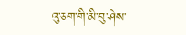འུ་ཅག་གི་མི་བུ་ཤེས་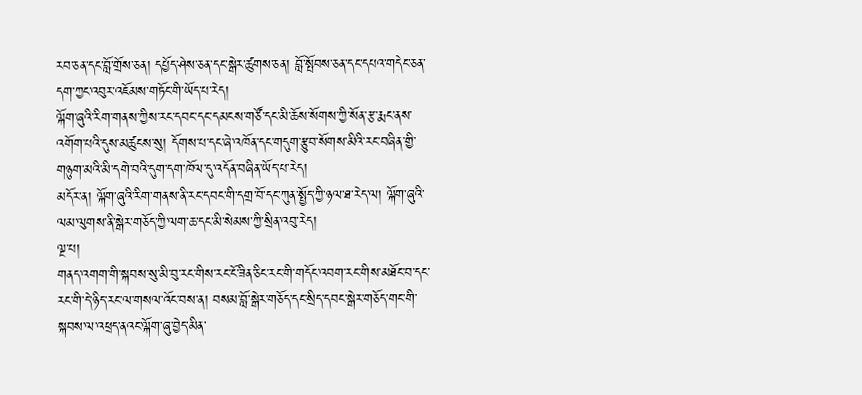རབ་ཅན་དང་བློ་གྲོས་ཅན། དཔྱོད་ཤེས་ཅན་དང་སྒེར་ཚུགས་ཅན། བློ་སྤོབས་ཅན་དང་དཔའ་གདེང་ཅན་དག་ཀྱང་འབུར་འཇོམས་གཏོང་གི་ཡོད་པ་རེད།
ལྐོག་ཞུའི་རིག་གནས་ཀྱིས་རང་དབང་དང་དམངས་གཙོ་དང་མི་ཆོས་སོགས་ཀྱི་སོན་རྩ་རྨང་ནས་འགོག་པའི་དུས་མཚུངས་སུ། དོགས་པ་དང་ཞེ་འཁོན་དང་གདུག་རྩུབ་སོགས་མིའི་རང་བཞིན་གྱི་གཉུག་མའི་མི་དགེ་བའི་དུག་དག་ཁོལ་དུ་འདོན་བཞིན་ཡོད་པ་རེད།
མདོར་ན། ལྐོག་ཞུའི་རིག་གནས་ནི་རང་དབང་གི་དགྲ་བོ་དང་ཀུན་སྤྱོད་ཀྱི་ཉལ་ཐ་རེད་ལ། ལྐོག་ཞུའི་ལམ་ལུགས་ནི་སྒེར་གཅོད་ཀྱི་ལག་ཆ་དང་མི་སེམས་ཀྱི་སྲིན་འབུ་རེད།
ལྔ་པ།
གནད་འགག་གི་སྐབས་སུ་མི་བུ་རང་གིས་རང་ངོ་ཟིན་ཅིང་རང་གི་གདོང་འབག་རང་གིས་མཐོང་བ་དང་རང་གི་དེ་ཉིད་རང་ལ་གསལ་འོང་བས་ན། བསམ་བློ་སྒེར་གཅོད་དང་སྲིད་དབང་སྒེར་གཅོད་གང་གི་སྐབས་ལ་འཕྲད་ནའང་ལྐོག་ཞུ་བྱེད་མིན་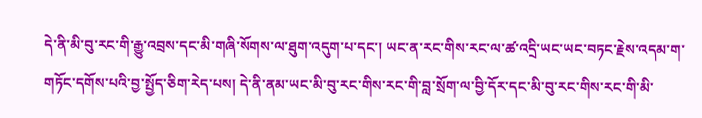དེ་ནི་མི་བུ་རང་གི་རྒྱུ་འབྲས་དང་མི་གཞི་སོགས་ལ་ཐུག་འདུག་པ་དང་། ཡང་ན་རང་གིས་རང་ལ་ཚ་འདྲི་ཡང་ཡང་བཏང་རྗེས་འདམ་ག་གཏོང་དགོས་པའི་བྱ་སྤྱོད་ཅིག་རེད་པས། དེ་ནི་ནམ་ཡང་མི་བུ་རང་གིས་རང་གི་བླ་སྲོག་ལ་བྱི་དོར་དང་མི་བུ་རང་གིས་རང་གི་མི་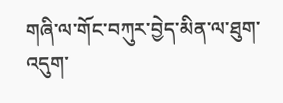གཞི་ལ་གོང་བཀུར་བྱེད་མིན་ལ་ཐུག་འདུག་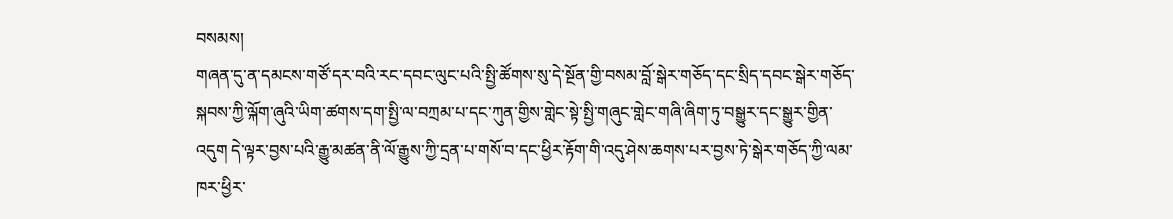བསམས།
གཞན་དུ་ན་དམངས་གཙོ་དར་བའི་རང་དབང་ལུང་པའི་སྤྱི་ཚོགས་སུ་དེ་སྔོན་གྱི་བསམ་བློ་སྒེར་གཅོད་དང་སྲིད་དབང་སྒེར་གཅོད་སྐབས་ཀྱི་ལྐོག་ཞུའི་ཡིག་ཚགས་དག་སྤྱི་ལ་བཀྲམ་པ་དང་ཀུན་གྱིས་གླེང་སྟེ་སྤྱི་གཞུང་གླེང་གཞི་ཞིག་ཏུ་བསྒྱུར་དང་སྒྱུར་གྱིན་འདུག དེ་ལྟར་བྱས་པའི་རྒྱུ་མཚན་ནི་ལོ་རྒྱུས་ཀྱི་དྲན་པ་གསོ་བ་དང་ཕྱིར་རྟོག་གི་འདུ་ཤེས་ཆགས་པར་བྱས་ཏེ་སྒེར་གཅོད་ཀྱི་ལམ་ཁར་ཕྱིར་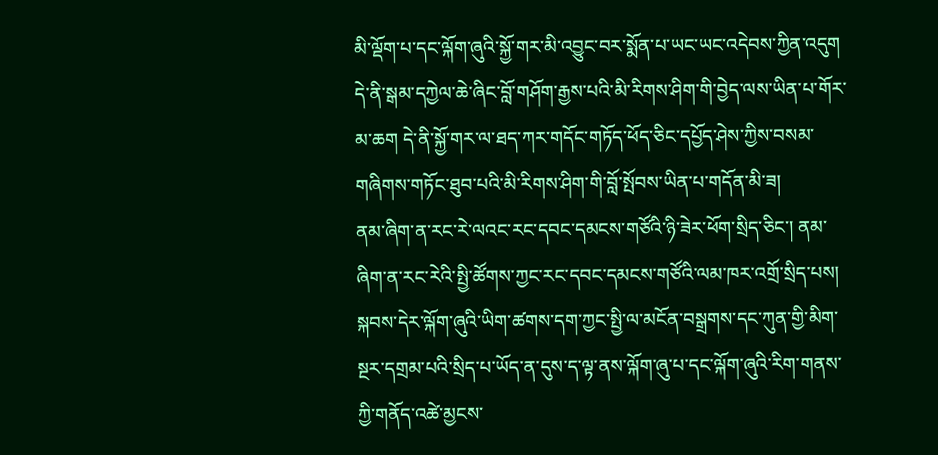མི་ལྡོག་པ་དང་ལྐོག་ཞུའི་སྐྱོ་གར་མི་འབྱུང་བར་སྨོན་པ་ཡང་ཡང་འདེབས་ཀྱིན་འདུག དེ་ནི་སྒམ་དཀྱེལ་ཆེ་ཞིང་བློ་གཤོག་རྒྱས་པའི་མི་རིགས་ཤིག་གི་བྱེད་ལས་ཡིན་པ་གོར་མ་ཆག དེ་ནི་སྐྱོ་གར་ལ་ཐད་ཀར་གདོང་གཏོད་ཕོད་ཅིང་དཔྱོད་ཤེས་ཀྱིས་བསམ་གཞིགས་གཏོང་ཐུབ་པའི་མི་རིགས་ཤིག་གི་བློ་སྤོབས་ཡིན་པ་གདོན་མི་ཟ།
ནམ་ཞིག་ན་རང་རེ་ལའང་རང་དབང་དམངས་གཙོའི་ཉི་ཟེར་ཕོག་སྲིད་ཅིང་། ནམ་ཞིག་ན་རང་རེའི་སྤྱི་ཚོགས་ཀྱང་རང་དབང་དམངས་གཙོའི་ལམ་ཁར་འགྲོ་སྲིད་པས། སྐབས་དེར་ལྐོག་ཞུའི་ཡིག་ཚགས་དག་ཀྱང་སྤྱི་ལ་མངོན་བསྒྲགས་དང་ཀུན་གྱི་མིག་སྔར་དགྲམ་པའི་སྲིད་པ་ཡོད་ན་དུས་ད་ལྟ་ནས་ལྐོག་ཞུ་པ་དང་ལྐོག་ཞུའི་རིག་གནས་ཀྱི་གནོད་འཚེ་མྱངས་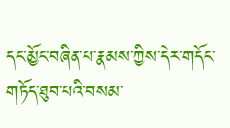དང་མྱོང་བཞིན་པ་རྣམས་ཀྱིས་དེར་གདོང་གཏོད་ཐུབ་པའི་བསམ་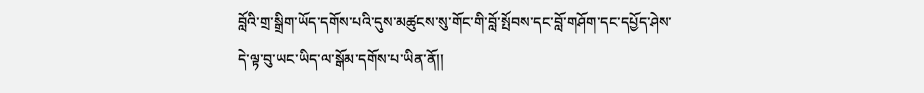བློའི་གྲ་སྒྲིག་ཡོད་དགོས་པའི་དུས་མཚུངས་སུ་གོང་གི་བློ་སྤོབས་དང་བློ་གཤོག་དང་དཔྱོད་ཤེས་དེ་ལྟ་བུ་ཡང་ཡིད་ལ་སྒོམ་དགོས་པ་ཡིན་ནོ།།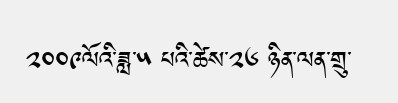༢༠༠༩ལོའི་ཟླ་༥ པའི་ཚེས་༢༦ ཉིན་ལན་གྲུ་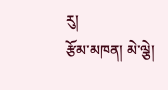རུ།
རྩོམ་མཁན། མེ་ལྕེ།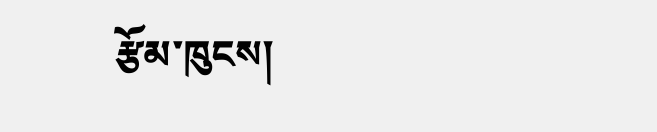རྩོམ་ཁུངས།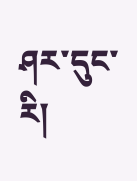ཤར་དུང་རི།